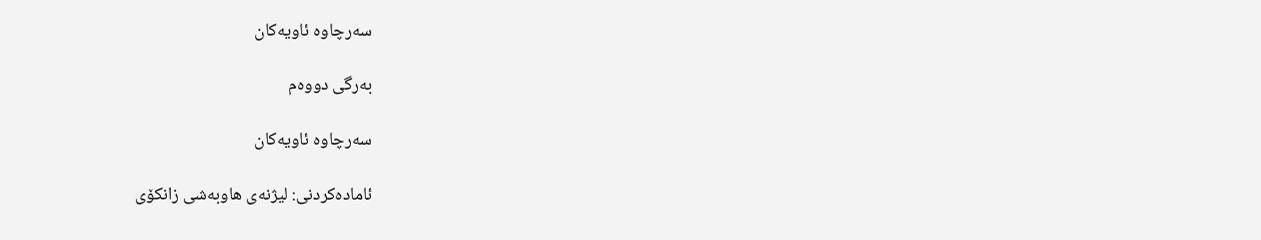سەرچاوە ئاویەکان

بەرگی دووەم

سەرچاوە ئاویەکان

ئامادەکردنی: لیژنه‌ی هاوبه‌شی زانكۆی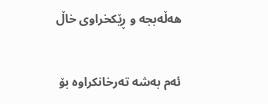هه‌ڵه‌بجه‌ و ڕێكخراوی خاڵ

ئەم بەشە تەرخانکراوە بۆ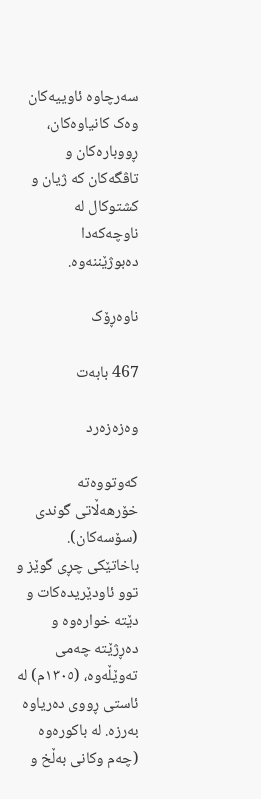سەرچاوە ئاوییەکان وەک کانیاوەکان، ڕووبارەکان و تاڤگەکان کە ژیان و کشتوکال لە ناوچەکەدا دەبوژێننەوە.

ناوەڕۆک

467 بابەت

وەزەزەرد

کەوتووەتە خۆرهەڵاتی گوندی (سۆسەکان). باخاتێکی چڕی گوێز و توو ئاودێریدەکات و دێتە خوارەوە و دەڕژێتە چەمی تەوێڵەوە، (١٣٠٥م) لە ئاستی ڕووی دەریاوە بەرزە. لە باکورەوە (چەم وکانی بەڵخ و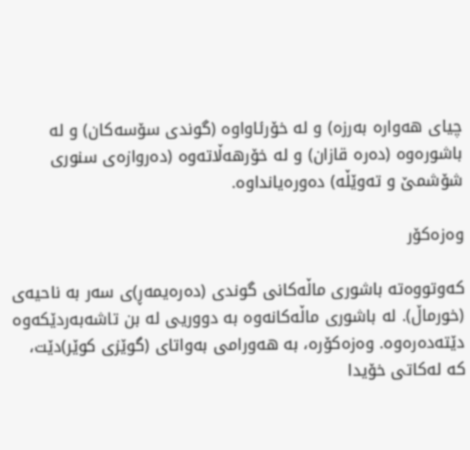چیای هەوارە بەرزە) و لە خۆرئاواوە (گوندی سۆسەکان) و لە باشورەوە (دەرە قازان) و لە خۆرهەڵاتەوە (دەروازەی سنوری شۆشمێ و تەوێڵە) دەورەیانداوە.

وەزەکۆر

کەوتووەتە باشوری ماڵەکانی گوندی (دەرەیمەڕ)ی سەر بە ناحیەی (خورماڵ). لە باشوری ماڵەکانەوە به ‌دووریی لە بن تاشەبەردێکەوە دێتەدەرەوە. وەزەکۆرە، بە هەورامی بەواتای (گوێزی کوێر)دێت، کە لەکاتی خۆیدا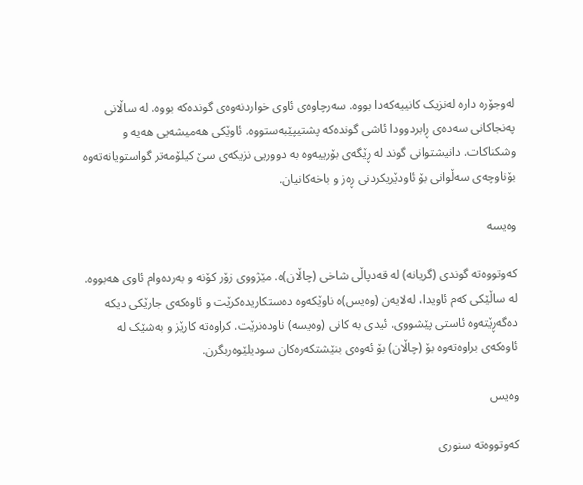لەوجۆرە دارە لەنزیک کانییەکەدا بووە. سەرچاوەی ئاوی خواردنەوەی گوندەکە بووە. لە ساڵانی پەنجاکانی سەدەی ڕابردوودا ئاشی گوندەکە پشتیپێبەستووە. ئاوێکی هەمیشەیی هەیە و وشکناکات. دانيشتوانى گوند لە ڕێگەى بۆرييەوە به ‌دووریى نزیکەی سێ کیلۆمەتر گواستويانەتەوە بۆناوچەى سەڵوانى بۆ ئاودێريکردنى ڕەز و باخەکانيان.

وەیسە

کەوتووەتە گوندی (گریانە) لە قەدپاڵی شاخی (چاڵان)ە. مێژووی زۆر کۆنە و بەردەوام ئاوی هەبووە. لە ساڵێکی کەم ئاویدا، لەلایەن (وەیس)ە ناوێکەوە دەستکاریدەکرێت و ئاوەکەی جارێکی دیکە دەگەڕێتەوە ئاستی پێشووی. ئیدی بە کانی (وەیسە) ناودەنرێت. کراوەتە کارێز و بەشێک لە ئاوەکەی براوەتەوە بۆ (چاڵان) بۆ ئەوەی بنێشتکەرەکان سودیلێوەربگرن.

وەیس

کەوتووەتە سنوری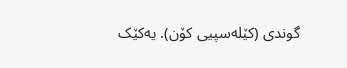گوندی (کێلەسپیی کۆن). یەکێک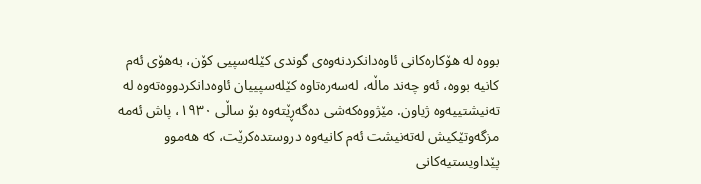بووە لە هۆکارەکانی ئاوەدانکردنەوەی گوندى کێلەسپیی کۆن، بەهۆی ئەم کانیە بووە، ئەو چەند ماڵە، لەسەرەتاوە کێلەسپيیان ئاوەدانکردووەتەوە لە تەنیشتییەوە ژیاون. مێژووەکەشی دەگەڕێتەوە بۆ ساڵی ١٩٣٠، پاش ئەمە مزگەوتێکیش لەتەنیشت ئەم کانیەوە دروستدەکرێت، کە هەموو پێداویستیەکانی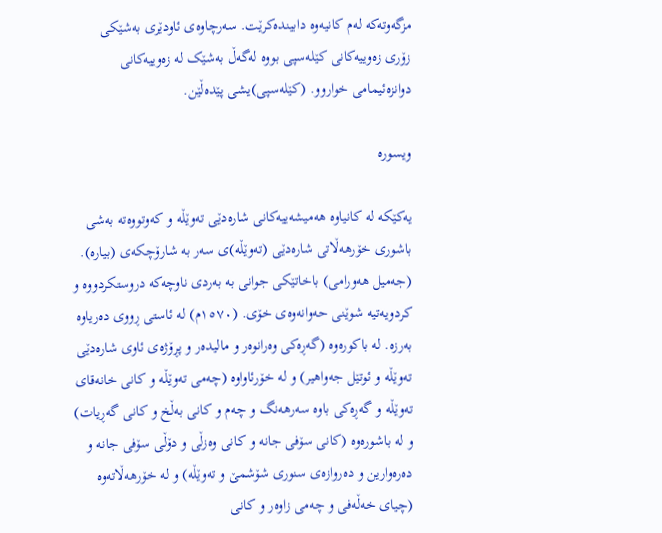مزگەوتەکە لەم کانیەوە دابیندەکرێت. سەرچاوەی ئاودێری بەشێکی زۆری زەوییەکانی کێلەسپی بووە لەگەڵ بەشێک لە زەوییەکانی دوانزەئیمامی خواروو. (کێلەسپی)یشی پێدەڵێن.

ویسورە

یەکێکە لە کانیاوە هەمیشەییەکانی شارەدێی تەوێڵە و کەوتووەتە بەشی باشوری خۆرهەڵاتی شارەدێی (تەوێڵە)ی سەر بە شارۆچکەی (بیارە). (جەمیل هەورامی) باخاتێکی جوانی بە بەردی ناوچەکە دروستکردووە و کردویەتیە شوێنی حەوانەوەی خۆی. (١٥٧٠م) لە ئاستی ڕووی دەریاوە بەرزە. لە باکورەوە (گەڕەکی وەرانوەر و مالیدەر و پڕۆژەی ئاوی شارەدێی تەوێڵە و ئوتێل جەواهیر) و لە خۆرئاواوە (چەمی تەوێڵە و کانی خانەقای تەوێڵە و گەڕەکی باوە سەرهەنگ و چەم و کانی بەڵخ و کانی گەڕیات) و لە باشورەوە (کانی سۆفی جانە و کانی وەزڵی و دۆڵی سۆفی جانە و دەرەوارین و دەروازەی سنوری شۆشمێ و تەوێڵە) و لە خۆرهەڵاتەوە (چیای خەڵەفی و چەمی زاوەر و کانی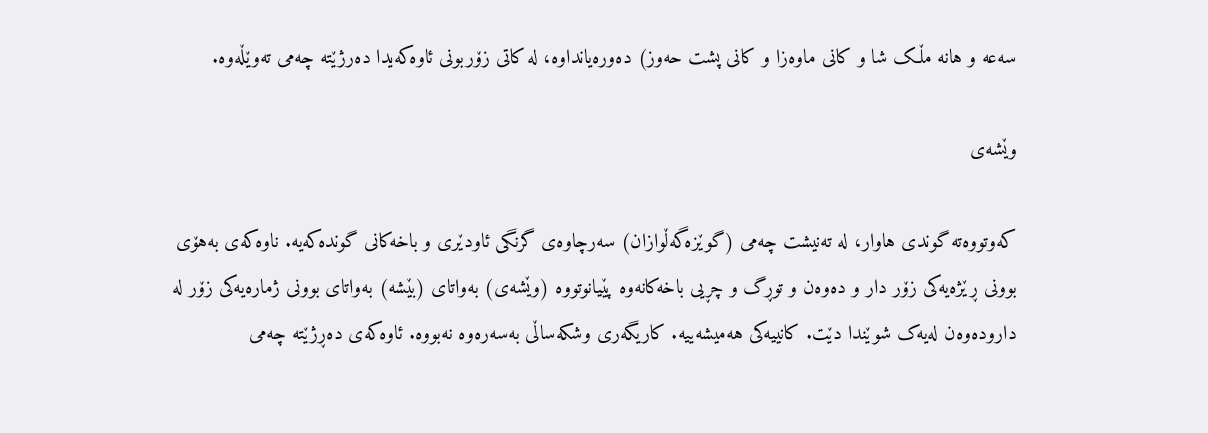سەعە و هانە مڵک شا و کانی ماوەزا و کانی پشت حەوز) دەورەیانداوە، لە کاتی زۆربونی ئاوەکەیدا دەرژێتە چەمی تەوێڵەوە.

وێشەی

کەوتووەتە گوندی هاوار، لە تەنیشت چەمی (گوێزەگەڵوازان) سەرچاوەی گرنگی ئاودێری و باخەکانی گوندەکەیە. ناوەکەی بەهۆی بوونی ڕێژەیەکی زۆر دار و دەوەن و توڕگ و چڕیی باخەکانەوە پێیانوتووە (وێشەی) بەواتای (بێشە) بەواتای بوونی ژمارەیەکی زۆر لە دارودەوەن لەیەک شوێندا دێت. کانییەکی هەمیشەییە. کاریگەری وشکەساڵی بەسەرەوە نەبووە. ئاوەکەی دەڕژێتە چەمی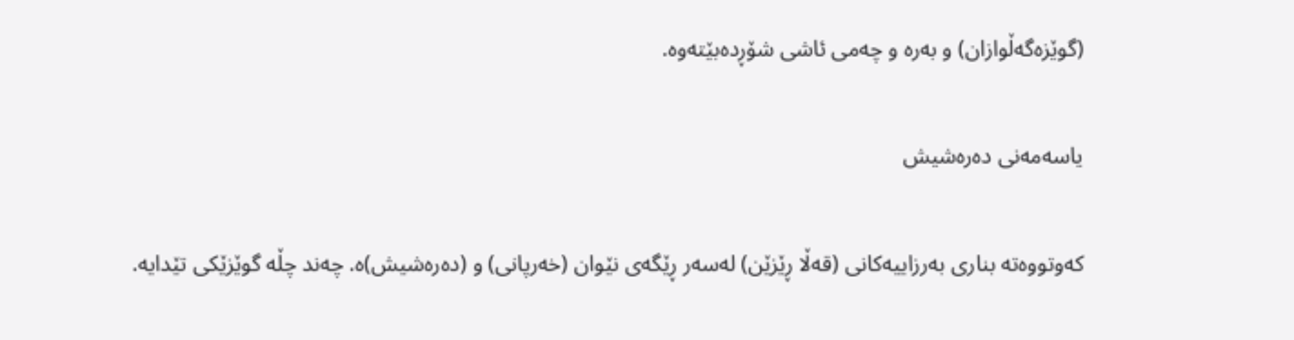(گوێزەگەڵوازان) و بەرە و چەمی ئاشی شۆڕدەبێتەوە.

یاسەمەنی دەرەشیش

کەوتووەتە بناری بەرزاییەکانی (قەڵا ڕێزێن) لەسەر ڕێگەی نێوان (خەرپانی) و (دەرەشیش)ە. چەند چڵە گوێزێکی تێدایە.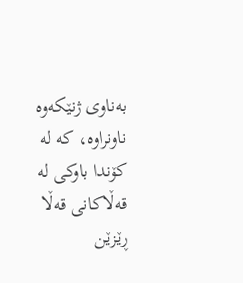بەناوی ژنێکەوە ناونراوە، کە لە کۆندا باوکی لە قەڵاکانی قەڵا ڕێزێن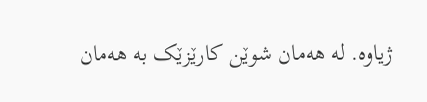ژیاوە. لە هەمان شوێن کارێزێک بە هەمان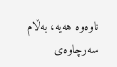ناوەوە هەیە، بەڵام سەرچاوەی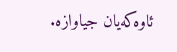ئاوەکەیان جیاوازە.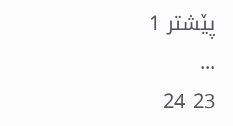پێشتر 1
...
23 24